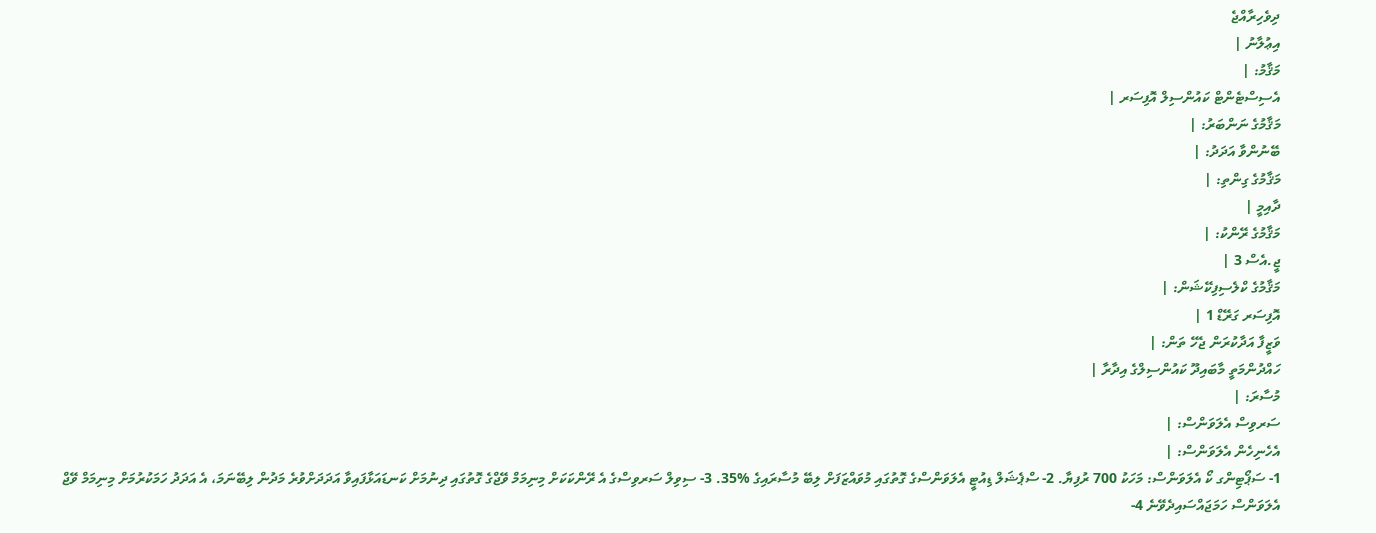ދިވެހިރާއްޖެ
އިޢުލާނު |
މަޤާމު: |
އެސިސްޓެންޓް ކައުންސިލް އޮފިސަރ |
މަޤާމުގެ ނަންބަރު: |
ބޭނުންވާ އަދަދު: |
މަޤާމުގެ ގިންތި: |
ދާއިމީ |
މަޤާމުގެ ރޭންކު: |
ޖީ.އެސް 3 |
މަޤާމުގެ ކްލެސިފިކޭޝަން: |
އޮފިސަރ ގަރޭޑް 1 |
ވަޒީފާ އަދާކުރަން ޖެހޭ ތަން: |
ހައްދުންމަތީ މާބައިދޫ ކައުންސިލްގެ އިދާރާ |
މުސާރަ: |
ސަރވިސް އެލަވަންސް: |
އެހެނިހެން އެލަވަންސް: |
1- ސަޕޯޓިންގ ކޯ އެލަވަންސް: މަހަކު 700 ރުފިޔާ. 2- ސްޕެޝަލް ޑިއުޓީ އެލަވަންސްގެ ގޮތުގައި މުވައްޒަފަށް ލިބޭ މުސާރައިގެ %35. 3- ސިވިލް ސަރވިސްގެ އެ ރޭންކަކަށް މިނިމަމް ވޭޖްގެ ގޮތުގައި ދިނުމަށް ކަނޑައަޅާފައިވާ އަދަދަށްވުރެ މަދުން ލިބޭނަމަ، އެ އަދަދު ހަމަކުރުމަށް މިނިމަމް ވޭޖް އެލަވަންސް ހަމަޖައްސައިދެވޭނެ 4-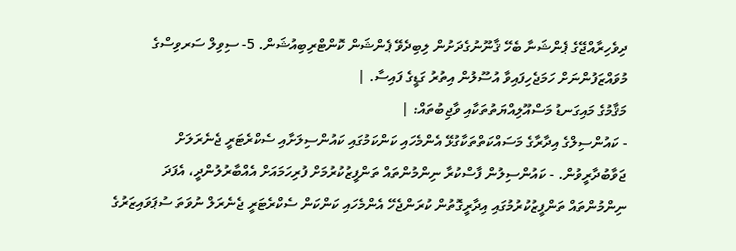ދިވެހިރާއްޖޭގެ ޕެންޝަނާ ބެހޭ ޤާނޫނުގެދަށުން ލިބިދެވޭ ޕެންޝަން ކޮންޓްރިބިއުޝަން. 5- ސިވިލް ސަރވިސްގެ މުވައްޒަފުންނަށް ހަމަޖެހިފައިވާ އުސޫލުން އިތުރު ގަޑީގެ ފައިސާ. |
މަޤާމުގެ މައިގަނޑު މަސްއޫލިއްޔަތުތަކާއި ވާޖިބުތައް: |
- ކައުންސިލްގެ އިދާރާގެ މަސައްކަތްތަކާގުޅޭ އެންމެހައި ކަންކަމުގައި ކައުންސިލަށާއި ސެކްރެޓަރީ ޖެނެރަލަށް ޖަވާބުދާރީވުން. - ކައުންސިލުން ފާސްކުރާ ނިންމުންތައް ތަންފީޒުކުރުމަށް ފުރިހަމައަށް އެއްބާރުލުންދީ، އެފަދަ ނިންމުންތައް ތަންފީޒުކުރުމުގައި އިދާރީގޮތުން ކުރަންޖެހޭ އެންމެހައި ކަންކަން ސެކްރެޓަރީ ޖެނެރަލް ނުވަތަ ސުޕަވައިޒަރުގެ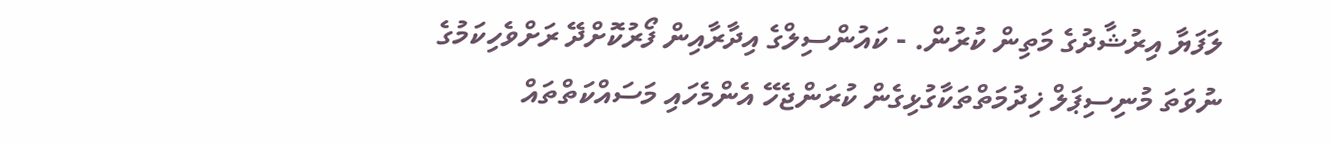ލަފަޔާ އިރުޝާދުގެ މަތިން ކުރުން. - ކައުންސިލްގެ އިދާރާއިން ފޯރުކޮށްދޭ ރަށްވެހިކަމުގެ ނުވަތަ މުނިސިޕަލް ޚިދުމަތްތަކާގުޅިގެން ކުރަންޖެހޭ އެންމެހައި މަސައްކަތްތައް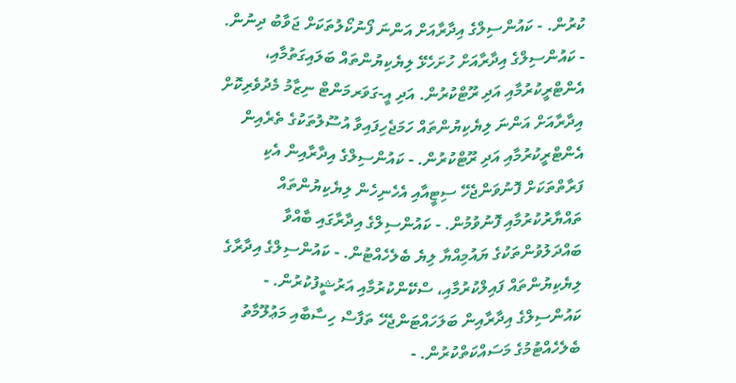ކުރުން. - ކައުންސިލްގެ އިދާރާއަށް އަންނަ ފޯނުކޯލުތަކަށް ޖަވާބު ދިނުން. - ކައުންސިލްގެ އިދާރާއަށް ހުށަހެޅޭ ލިޔެކިޔުންތައް ބަލައިގަތުމާއި، އެންޓްރީކުރުމާއި އަދި ރޫޓްކުރުން. އަދި އީ-ގަވަރމަންޓް ނިޒާމު މެދުވެރިކޮށް އިދާރާއަށް އަންނަ ލިޔެކިޔުންތައް ހަމަޖެހިފައިވާ އުސޫލުތަކުގެ ތެރެއިން އެންޓްރީކުރުމާއި އަދި ރޫޓްކުރުން. - ކައުންސިލްގެ އިދާރާއިން އެކި ފަރާތްތަކަށް ފޮނުވަންޖެހޭ ސިޓީއާއި އެހެނިހެން ލިޔެކިޔުންތައް ތައްޔާރުކުރުމާއި ފޮނުވުމުން. - ކައުންސިލްގެ އިދާރާގައި ބާއްވާ ބައްދަލުވުންތަކުގެ ޔައުމިއްޔާ ލިޔެ ބެލެހެއްޓުން. - ކައުންސިލްގެ އިދާރާގެ ލިޔެކިޔުންތައް ފައިލްކުރުމާއި، ސްކޭންކުރުމާއި އަރުޝީފުކުރުން. - ކައުންސިލްގެ އިދާރާއިން ބަލަހައްޓަންޖެހޭ ތަފާސް ހިސާބާއި މަޢުލޫމާތު ބެލެހެއްޓުމުގެ މަސައްކަތްކުރުން. -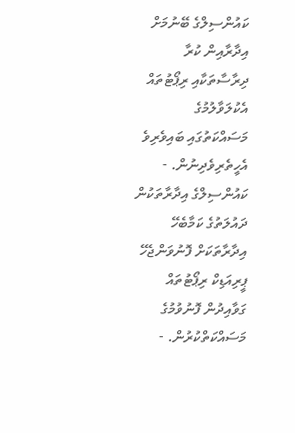ކައުންސިލްގެ ބޭނުމަށް އިދާރާއިން ކުރާ ދިރާސާތަކާއި ރިޕޯޓުތައް އެކުލަވާލުމުގެ މަސައްކަތުގައި ބައިވެރިވެ އެހީތެރިވެދިނުން. - ކައުންސިލްގެ އިދާރާތަކުން ދައުލަތުގެ ކަމާބެހޭ އިދާރާތަކަށް ފޮނުވަންޖެހޭ ޕީރިއަޑިކް ރިޕޯޓުތައް ގަވާއިދުން ފޮނުވުމުގެ މަސައްކަތްކުރުން. -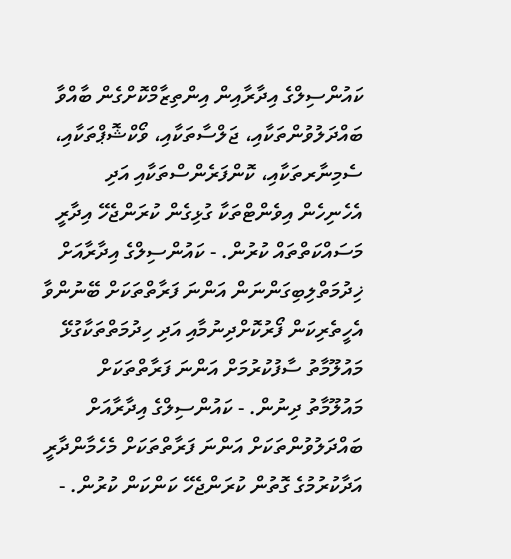ކައުންސިލްގެ އިދާރާއިން އިންތިޒާމްކޮށްގެން ބާއްވާ ބައްދަލުވުންތަކާއި، ޖަލްސާތަކާއި، ވޯކްޝޮޕްތަކާއި، ސެމިނާރތަކާއި، ކޮންފަރެންސްތަކާއި އަދި އެހެނިހެން އިވެންޓްތަކާ ގުޅިގެން ކުރަންޖެހޭ އިދާރީ މަސައްކަތްތައް ކުރުން. - ކައުންސިލްގެ އިދާރާއަށް ޚިދުމަތްލިބިގަންނަން އަންނަ ފަރާތްތަކަށް ބޭނުންވާ އެހީތެރިކަން ފޯރުކޮށްދިނުމާއި އަދި ހިދުމަތްތަކާގުޅޭ މައުލޫމާތު ސާފުކުރުމަށް އަންނަ ފަރާތްތަކަށް މައުލޫމާތު ދިނުން. - ކައުންސިލްގެ އިދާރާއަށް ބައްދަލުވުންތަކަށް އަންނަ ފަރާތްތަކަށް މެހެމާންދާރީ އަދާކުރުމުގެ ގޮތުން ކުރަންޖެހޭ ކަންކަން ކުރުން. -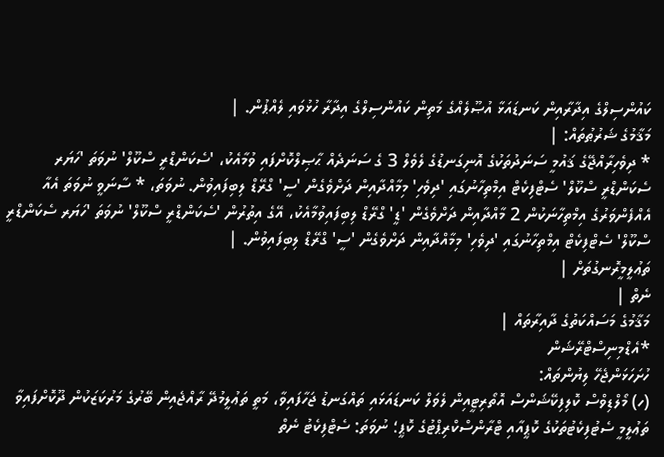ކައުންސިލްގެ އިދާރާއިން ކަނޑައަޅާ އުޞޫލެއްގެ މަތިން ކައުންސިލްގެ އިދާރާ ހުޅުވައި ލެއްޕުން. |
މަޤާމުގެ ޝަރުޠުތައް: |
* ދިވެހިރާއްޖޭގެ ޤައުމީ ސަނަދުތަކުގެ އޮނިގަނޑުގެ ލެވެލް 3 ގެ ސަނަދެއް ޙާޞިލްކޮށްފައި ވުމާއެކު، 'ސެކަންޑްރީ ސްކޫލް' ނުވަތަ 'ހަޔަރ ސެކަންޑްރީ ސްކޫލް' ސެޓްފިކެޓް އިމްތިހާނުގައި 'ދިވެހި' މިމާއްދާއިން ދަށްވެގެން 'ސީ' ގްރޭޑް ލިބިފައިވުން. ނުވަތަ، * ސާނަވީ ނުވަތަ އެއާ އެއްފެންވަރުގެ އިމްތިހާނަކުން 2 މާއްދާއިން ދަށްވެގެން 'ޑީ' ގްރޭޑް ލިބިފައިވުމާއެކު، އޭގެ އިތުރުން 'ސެކަންޑްރީ ސްކޫލް' ނުވަތަ 'ހަޔަރ ސެކަންޑްރީ ސްކޫލް' ސެޓްފިކެޓް އިމްތިހާނުގައި 'ދިވެހި' މިމާއްދާއިން ދަށްވެގެން 'ސީ' ގްރޭޑް ލިބިފައިވުން. |
ތަޢުލީމީރޮނގުތަށް |
ނެތް |
މަޤާމުގެ މަސައްކަތުގެ ދާއިރާތައް |
*އެޑްމިނިސްޓްރޭޝަން
ހުށަހަޅަންޖެހޭ ލިޔުންތައް:
(ހ) މޯލްޑިވްސް ކޮލިފިކޭޝަންސް އޮތޯރިޓީއިން ލެވަލް ކަނޑައަޅައި ތައްގަނޑު ޖަހާފައިވާ، މަތީ ތަޢުލީމުދޭ ރާއްޖެއިން ބޭރުގެ މަރުކަޒަކުން ދޫކޮށްފައިވާ ތަޢުލީމީ ސެޓުފިކެޓުތަކުގެ ކޮޕީއާއި ޓްރާންސްކްރިޕްޓުގެ ކޮޕީ؛ ނުވަތަ: ސެޓްފިކެޓު ނެތް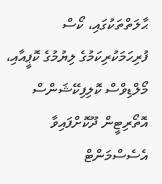ޙާލަތްތަކުގައި، ކޯސް ފުރިހަމަކުރިކަމުގެ ލިޔުމުގެ ކޮޕީއާއި، މޯލްޑިވްސް ކޮލިފިކޭޝަންސް އޮތޯރިޓީން ދޫކޮށްފައިވާ އެސެސްމަންޓް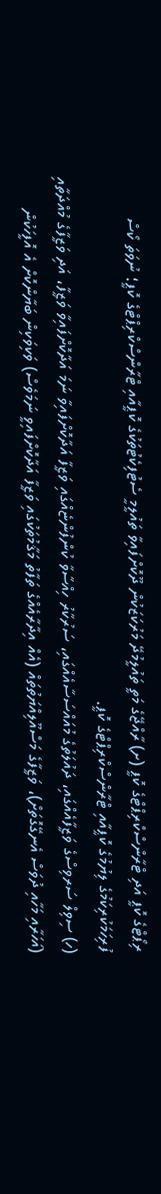ރިޕޯޓްގެ ކޮޕީ އަދި ޓްރާންސްކްރިޕްޓްގެ ކޮޕީ (ށ) ރާއްޖޭގެ މަތީ ތައުލީމުދޭ މަރުކަޒަކުން ދޫކޮށްފައިވާ ތައުލީމީ ސެޓުފިކެޓުތަކުގެ ކޮޕީއާއި ޓްރާންސްކްރިޕްޓްގެ ކޮޕީ؛ ނުވަތަ ކޯސް ފުރިހަމަކުރިކަމުގެ ލިޔުމުގެ ކޮޕީއާއި ޓްރާންސްކްރިޕްޓްގެ ކޮޕީ.
(ހ) ސިވިލް ސަރވިސްގެ ވަޒީފާއެއްގައި، ދައުލަތުގެ މުއައްސަސާއެއްގައި، ސަރުކާރު ހިއްސާވާ ކުންފުންޏެއްގައި ވަޒީފާ އަދާކޮށްފައިވާ ނަމަ އަދާކޮށްފައިވާ ވަޒީފާ، އަދި ވަޒީފާގެ މުއްދަތާއި (އަހަރާއި މަހާއި ދުވަސް އެނގޭގޮތަށް)، ވަޒީފާގެ މަސްއޫލިއްޔަތުތައް (އެއް އިދާރާއެއްގެ ތަފާތު މަޤާމުތަކުގައި ވަޒީފާ އަދާކޮށްފައިވީ ނަމަވެސް) ވަކިވަކިން ބަޔާންކޮށް އެ އޮފީހަކުން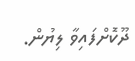ދޫކޮށްފައިވާ ލިޔުން.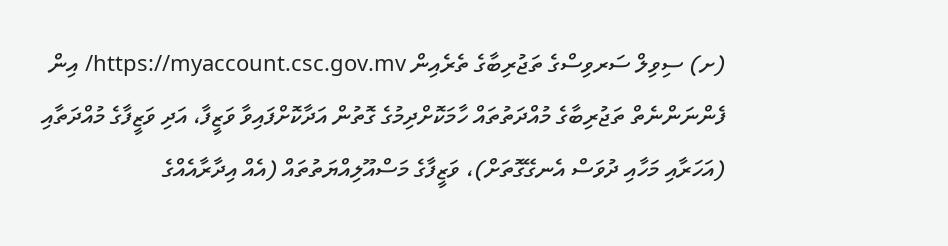(ށ) ސިވިލް ސަރވިސްގެ ތަޖުރިބާގެ ތެރެއިން https://myaccount.csc.gov.mv/ އިން ފެންނަންނެތް ތަޖުރިބާގެ މުއްދަތުތައް ހާމަކޮށްދިމުގެ ގޮތުން އަދާކޮށްފައިވާ ވަޒީފާ، އަދި ވަޒީފާގެ މުއްދަތާއި (އަހަރާއި މަހާއި ދުވަސް އެނގޭގޮތަށް)، ވަޒީފާގެ މަސްއޫލިއްޔަތުތައް (އެއް އިދާރާއެއްގެ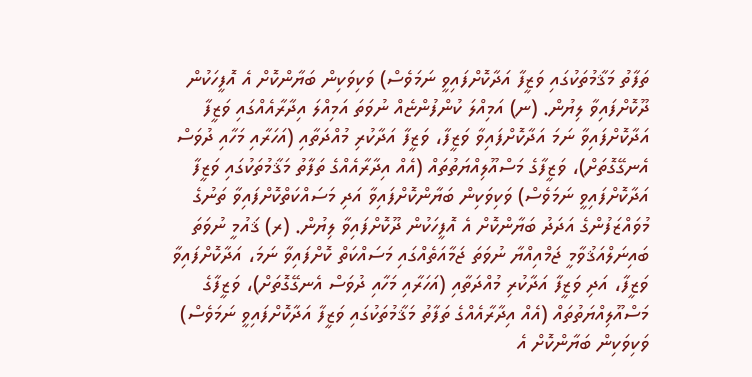ތަފާތު މަޤާމުތަކުގައި ވަޒީފާ އަދާކޮށްފައިވީ ނަމަވެސް) ވަކިވަކިން ބަޔާންކޮށް އެ އޮފީހަކުން ދޫކޮށްފައިވާ ލިޔުން. (ނ) އަމިއްލަ ކުންފުންޏެއް ނުވަތަ އަމިއްލަ އިދާރާއެއްގައި ވަޒީފާ އަދާކޮށްފައިވާ ނަމަ އަދާކޮށްފައިވާ ވަޒީފާ، ވަޒީފާ އަދާކުރި މުއްދަތާއި (އަހަރާއި މަހާއި ދުވަސް އެނގޭގޮތަށް)، ވަޒީފާގެ މަސްއޫލިއްޔަތުތައް (އެއް އިދާރާއެއްގެ ތަފާތު މަޤާމުތަކުގައި ވަޒީފާ އަދާކޮށްފައިވީ ނަމަވެސް) ވަކިވަކިން ބަޔާންކޮށްފައިވާ އަދި މަސައްކަތްކޮށްފައިވާ ތަނުގެ މުވައްޒަފުންގެ އަދަދު ބަޔާންކޮށް އެ އޮފީހަކުން ދޫކޮށްފައިވާ ލިޔުން. (ރ) ޤައުމީ ނުވަތަ ބައިނަލްއަޤުވާމީ ޖަމްއިއްޔާ ނުވަތަ ޖަމާއަތެއްގައި މަސައްކަތް ކޮށްފައިވާ ނަމަ، އަދާކޮށްފައިވާ ވަޒީފާ، އަދި ވަޒީފާ އަދާކުރި މުއްދަތާއި (އަހަރާއި މަހާއި ދުވަސް އެނގޭގޮތަށް)، ވަޒީފާގެ މަސްއޫލިއްޔަތުތައް (އެއް އިދާރާއެއްގެ ތަފާތު މަޤާމުތަކުގައި ވަޒީފާ އަދާކޮށްފައިވީ ނަމަވެސް) ވަކިވަކިން ބަޔާންކޮށް އެ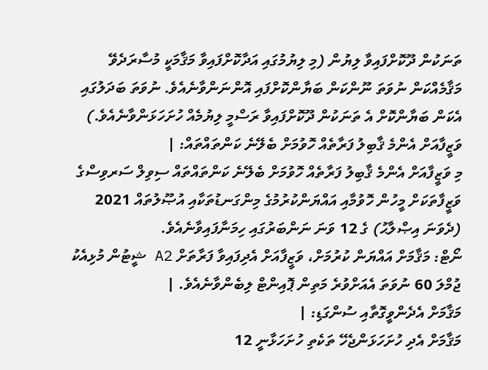ތަނަކުން ދޫކޮށްފައިވާ ލިޔުން (މި ލިޔުމުގައި އަދާކޮށްފައިވާ މަޤާމަކީ މުސާރަދެވޭ މަޤާމެއްކަން ނުވަތަ ނޫންކަން ބަޔާންކޮށްފައި އޮންނަންވާނެއެވެ. ނުވަތަ ބަދަލުގައި އެކަން ބަޔާންކޮށް އެ ތަނަކުން ދޫކޮށްފައިވާ ރަސްމީ ލިޔުމެއް ހުށަހަޅަންވާނެއެވެ.)
ވަޒީފާއަށް އެންމެ ޤާބިލު ފަރާތެއް ހޮވުމަށް ބެލޭނެ ކަންތައްތައް: |
މި ވަޒީފާއަށް އެންމެ ޤާބިލު ފަރާތެއް ހޮވުމަށް ބެލޭނެ ކަންތައްތައް ސިވިލް ސަރވިސްގެ ވަޒީފާތަކަށް މީހުން ހޮވުމާއި އައްޔަންކުރުމުގެ މިންގަނޑުތަކާއި އުޞޫލުތައް 2021 (ދެވަނަ އިޞްލާޙު) ގެ 12 ވަނަ ނަންބަރުގައި ހިމަނާފައިވާނެއެވެ.
ނޯޓް: މަޤާމަށް އައްޔަން ކުރުމަށް، ވަޒީފާއަށް އެދިފައިވާ ފަރާތަށް A2 ޝީޓުން މުޅިއެކު ޖުމްލަ 60 ނުވަތަ އެއަށްވުރެ މަތިން ޕޮއިންޓް ލިބެންވާނެއެވެ. |
މަޤާމަށް އެދެންވީގޮތާއި ސުންގަޑި: |
މަޤާމަށް އެދި ހުށަހަޅަންޖެހޭ ތަކެތި ހުށަހަޅާނީ 12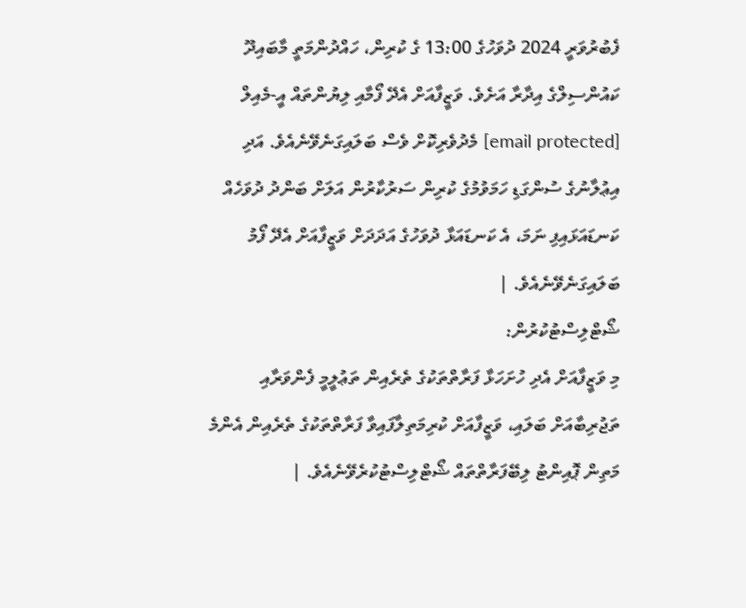ފެބުރުވަރީ 2024 ދުވަހުގެ 13:00 ގެ ކުރިން، ހައްދުންމަތީ މާބައިދޫ ކައުންސިލްގެ އިދާރާ އަށެވެ. ވަޒީފާއަށް އެދޭ ފޯމާއި ލިޔުންތައް އީ-މެއިލް [email protected] މެދުވެރިކޮށް ވެސް ބަލައިގަނެވޭނެއެވެ. އަދި އިޢުލާނުގެ ސުންގަޑި ހަމަވުމުގެ ކުރިން ސަރުކާރުން އަލަށް ބަންދު ދުވަހެއް ކަނޑައަޅައިފި ނަމަ، އެ ކަނޑައަޅާ ދުވަހުގެ އަދަދަށް ވަޒީފާއަށް އެދޭ ފޯމު ބަލައިގަނެވޭނެއެވެ. |
ޝޯޓްލިސްޓުކުރުން:
މި ވަޒީފާއަށް އެދި ހުށަހަޅާ ފަރާތްތަކުގެ ތެރެއިން ތަޢުލީމީ ފެންވަރާއި ތަޖުރިބާއަށް ބަލައި، ވަޒީފާއަށް ކުރިމަތިލާފައިވާ ފަރާތްތަކުގެ ތެރެއިން އެންމެ މަތިން ޕޮއިންޓު ލިބޭފަރާތްތައް ޝޯޓްލިސްޓުކުރެވޭނެއެވެ. |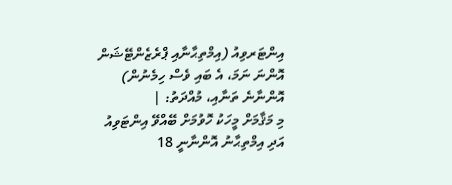އިންޓަރވިއު (އިމްތިޙާނާއި ޕްރެޒެންޓޭޝަން އޮންނަ ނަމަ، އެ ބައި ވެސް ހިމެނުން) އޮންނާނެ ތަނާއި، މުއްދަތު: |
މި މަޤާމަށް މީހަކު ހޮވުމަށް ބޭއްވޭ އިންޓަވިއު އަދި އިމްތިޙާނު އޮންނާނީ 18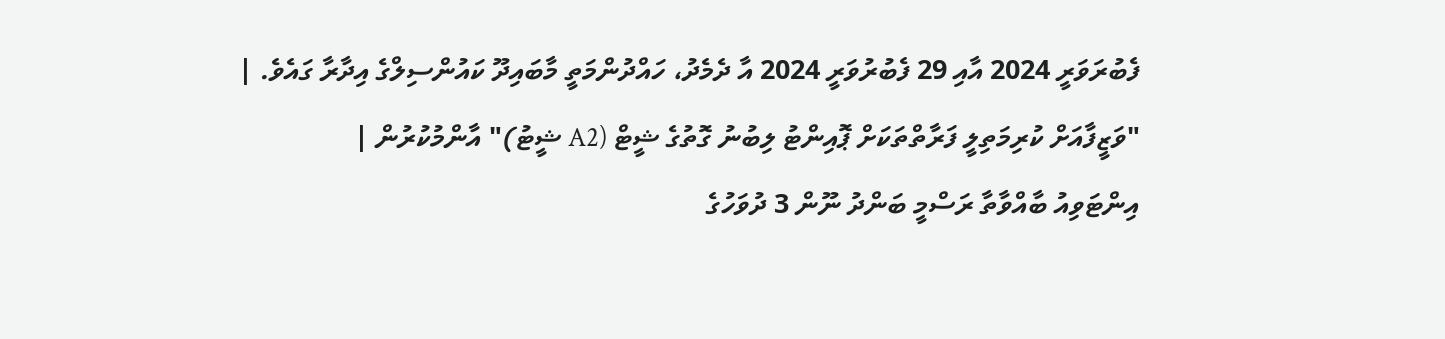ފެބުރަވަރީ 2024 އާއި 29 ފެބުރުވަރީ 2024 އާ ދެމެދު، ހައްދުންމަތީ މާބައިދޫ ކައުންސިލްގެ އިދާރާ ގައެވެ. |
"ވަޒީފާއަށް ކުރިމަތިލީ ފަރާތްތަކަށް ޕޮއިންޓު ލިބުނު ގޮތުގެ ޝީޓް (A2 ޝީޓު)" އާންމުކުރުން |
އިންޓަވިއު ބާއްވާތާ ރަސްމީ ބަންދު ނޫން 3 ދުވަހުގެ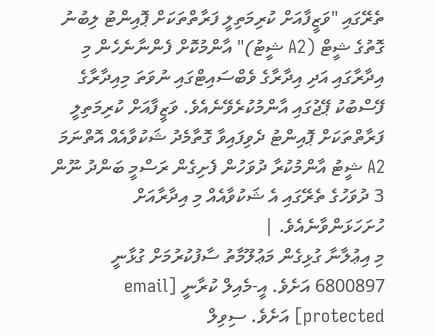ތެރޭގައި "ވަޒީފާއަށް ކުރިމަތިލީ ފަރާތްތަކަށް ޕޮއިންޓު ލިބުނު ގޮތުގެ ޝީޓް (A2 ޝީޓު)" އާންމުކޮށް ފެންނާނެހެން މި އިދާރާގައި އަދި އިދާރާގެ ވެބްސައިޓްގައި ނުވަތަ މިއިދާރާގެ ފޭސްބުކު ޕޭޖުގައި އާންމުކުރެވޭނެއެވެ. ވަޒީފާއަށް ކުރިމަތިލީ ފަރާތްތަކަށް ޕޮއިންޓު ދެވިފައިވާ ގޮތާމެދު ޝަކުވާއެއް އޮތްނަމަ A2 ޝީޓު އާންމުކުރާ ދުވަހުން ފެށިގެން ރަސްމީ ބަންދު ނޫން 3 ދުވަހުގެ ތެރޭގައި އެ ޝަކުވާއެއް މި އިދާރާއަށް ހުށަހަޅަންވާނެއެވެ. |
މި އިޢުލާނާ ގުޅިގެން މަޢުލޫމާތު ސާފުކުރުމަށް ގުޅާނީ 6800897 އަށެވެ. އީ-މެއިލް ކުރާނީ [email protected] އަށެވެ. ސިވިލް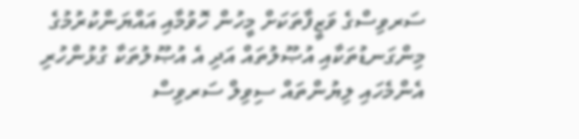ސަރވިސްގެ ވަޒީފާތަކަށް މީހުން ހޮވުމާއި އައްޔަންކުރުމުގެ މިންގަނޑުތަކާއި އުޞޫލުތައް އަދި އެ އުޞޫލުތަކާ ގުޅުންހުރި އެންމެހައި ލިޔުންތައް ސިވިލް ސަރވިސް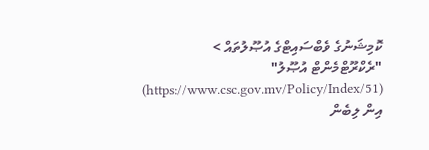ކޮމިޝަނުގެ ވެބްސައިޓްގެ އުޞޫލުތައް > "ރެކްރޫޓްމެންޓް އުޞޫލު" (https://www.csc.gov.mv/Policy/Index/51) އިން ލިބެން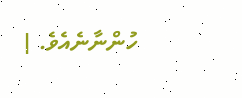ހުންނާނެއެވެ. |